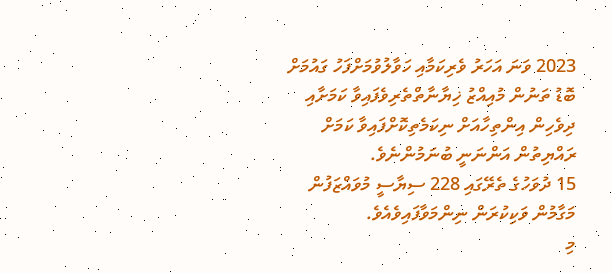2023 ވަނަ އަހަރު ވެރިކަމާއި ހަވާލުވުމަށްފަހު ގައުމަށް ބޮޑު ތަނުން މުއިއްޒު ޚިޔާނާތްތެރިވެފައިވާ ކަމަށާއި ދިވެހިން އިންތިހާއަށް ނިކަމެތިކޮށްފައިވާ ކަމަށް ރައްޔިތުން އަންނަނީ ބުނަމުންނެވެ.
15 ދުވަހުގެ ތެރޭގައި 228 ސިޔާސީ މުވައްޒަފުން މަގާމުން ވަކިކުރަން ނިންމަވާފައިވެއެވެ.
މި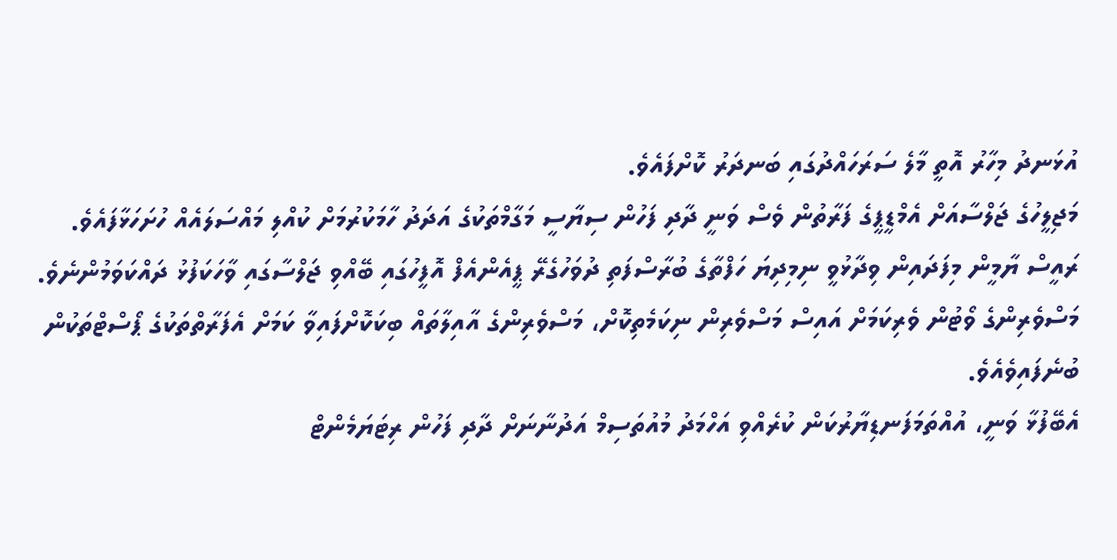އުޅަނދު މިހާރު އޮތީ މާލެ ސަރަހައްދުގައި ބަނދަރު ކޮށްފައެވެ.
މަޖިލީހުގެ ޖަލްސާއަށް އެމްޑީޕީގެ ފަރާތުން ވެސް ވަނީ ދާދި ފަހުން ސިޔާސީ މަގާމްތަކުގެ އަދަދު ހާމަކުރުމަށް ކުއްލި މައްސަލައެއް ހުށަހަޅާފައެވެ.
ރައީސް ޔާމީން މިފަދައިން ވިދާޅުވީ ނިމިދިޔަ ހަފްތާގެ ބުރާސްފަތި ދުވަހުގެރޭ ޕީއެންއެފް އޮފީހުގައި ބޭއްވި ޖަލްސާގައި ވާހަކަފުޅު ދައްކަވަމުންނެވެ.
މަސްވެރިންގެ ވޯޓުން ވެރިކަމަށް އައިސް މަސްވެރިން ނިކަމެތިކޮށް، މަސްވެރިންގެ އާއިލާތައް ބިކަކޮށްފައިވާ ކަމަށް އެފަރާތްތަކުގެ ޕޯސްޓްތަކުން ބުނެފައިވެއެވެ.
އެބޭފުޅާ ވަނީ، އުއްތަމަފަނޑިޔާރުކަން ކުރެއްވި އަހްމަދު މުއުތަސިމް އަދުނާނަށް ދާދި ފަހުން ރިޓަޔަމެންޓް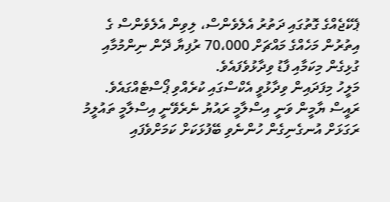ޕެކޭޖެއްގެ ގޮތުގައި ދަތުރު އެލެވެންސް، ލިވިން އެލެވެންސް ގެ އިތުރުން މަހެއްގެ މައްޗަށް 70،000 ރުފިޔާ ދޭން ނިންމުމާއި ގުޅިގެން މިކަމާއި ފާޑު ވިދާޅުވެފައެވެ.
މަލީހު މިފަދައިން ވިދާޅުވީ އެކްސްގައި ކުރެއްވި ޕޯސްޓެއްގައެވެ.
ރައީސް ޔާމީން ވަނީ އިސްލާމީ ރައުޔު ނެރެވޭނީ އިސްލާމީ ތައުލީމު ރަގަޅަށް އުނގެނިގެން ހުންނެވި ބޭފުޅަކަށް ކަމަށްވެފައި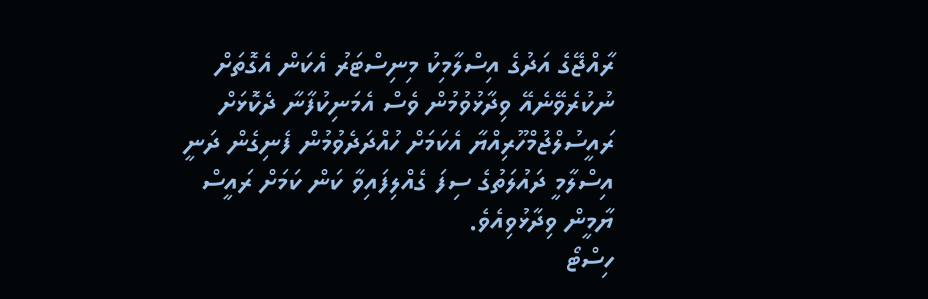ރާއްޖޭގެ އަދުގެ އިސްލާމިކު މިނިސްޓަރު އެކަން އެގޮތަށް ނުކުރެވޭނެއޭ ވިދާޅުވުމުން ވެސް އެމަނިކުފާނާ ދެކޮޅަށް ރައީސުލްޖުމްހޫރިއްޔާ އެކަމަށް ހުއްދަދެވުމުން ފެނިގެން ދަނީ އިސްލާމީ ދައުލަތުގެ ސިފަ ގެއްލިފައިވާ ކަން ކަމަށް ރައީސް ޔާމީން ވިދާޅުވިއެވެ.
ހިސްޓޯ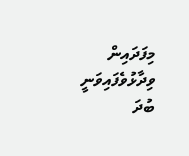މިފަދައިން ވިދާޅުވެފައިވަނީ ބުދަ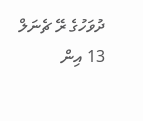ދުވަހުގެ ރޭ ޗެނަލް 13 އިން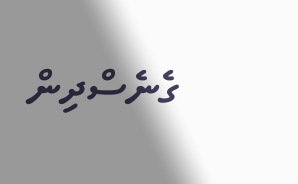ގެނެސްދިން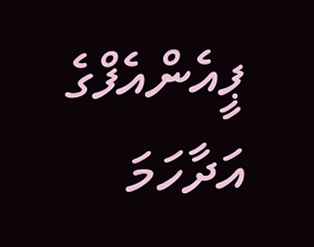ޕީއެންއެފްގެ އަދާހަމަ